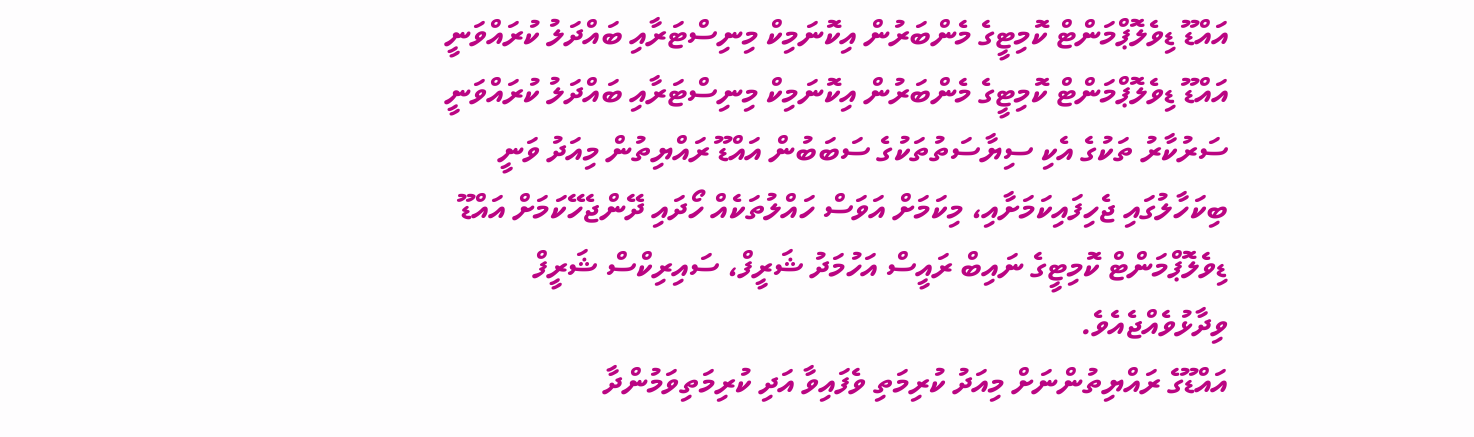އައްޑޫ ޑިވެލޮޕްމަންޓް ކޮމިޓީގެ މެންބަރުން އިކޮނަމިކް މިނިސްޓަރާއި ބައްދަލު ކުރައްވަނީ
އައްޑޫ ޑިވެލޮޕްމަންޓް ކޮމިޓީގެ މެންބަރުން އިކޮނަމިކް މިނިސްޓަރާއި ބައްދަލު ކުރައްވަނީ
ސަރުކާރު ތަކުގެ އެކި ސިޔާސަތުތަކުގެ ސަބަބުން އައްޑޫ ރައްޔިތުން މިއަދު ވަނީ ބިކަހާލުގައި ޖެހިފައިކަމަށާއި، މިކަމަށް އަވަސް ހައްލުތަކެއް ހޯދައި ދޭންޖެހޭކަމަށް އައްޑޫ ޑިވެލޮޕްމަންޓް ކޮމިޓީގެ ނައިބް ރައީސް އަހުމަދު ޝަރީފް، ސައިރިކްސް ޝަރީފް ވިދާޅުވެއްޖެއެވެ.
އައްޑޫގެ ރައްޔިތުންނަށް މިއަދު ކުރިމަތި ވެފައިވާ އަދި ކުރިމަތިވަމުންދާ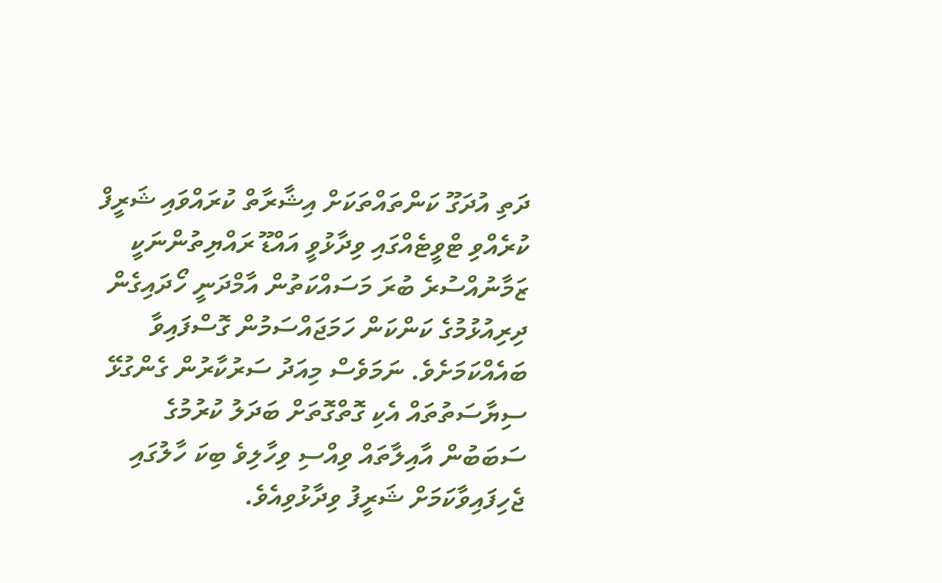ދަތި އުދަގޫ ކަންތައްތަކަށް އިޝާރާތް ކުރައްވައި ޝަރީފް ކުރެއްވި ޓްވީޓެއްގައި ވިދާޅުވީ އައްޑޫ ރައްޔިތުންނަކީ ޒަމާނުއްސުރެ ބުރަ މަސައްކަތުން އާމްދަނީ ހޯދައިގެން ދިރިއުޅުމުގެ ކަންކަން ހަމަޖައްސަމުން ގޮސްފައިވާ ބައެއްކަމަށެވެ. ނަމަވެސް މިއަދު ސަރުކާރުން ގެންގުޅޭ ސިޔާސަތުތައް އެކި ގޮތްގޮތަށް ބަދަލު ކުރުމުގެ ސަބަބުން އާއިލާތައް ވިއްސި ވިހާލިވެ ބިކަ ހާލުގައި ޖެހިފައިވާކަމަށް ޝަރީފު ވިދާޅުވިއެވެ.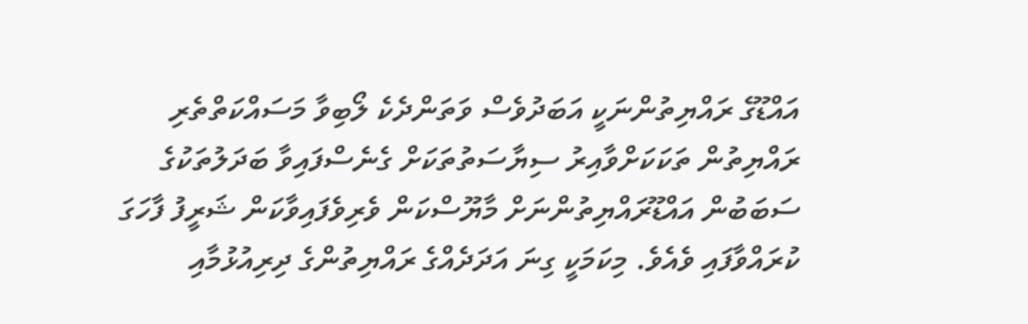އައްޑޫގެ ރައްޔިތުންނަކީ އަބަދުވެސް ވަތަންދެކެ ލޯބިވާ މަސައްކަތްތެރި ރައްޔިތުން ތަކަކަށްވާއިރު ސިޔާސަތުތަކަށް ގެނެސްފައިވާ ބަދަލުތަކުގެ ސަބަބުން އައްޑޫރައްޔިތުންނަށް މާޔޫސްކަން ވެރިވެފައިވާކަން ޝަރީފު ފާހަގަ ކުރައްވާފައި ވެއެވެ. މިކަމަކީ ގިނަ އަދަދެއްގެ ރައްޔިތުންގެ ދިރިއުޅުމާއި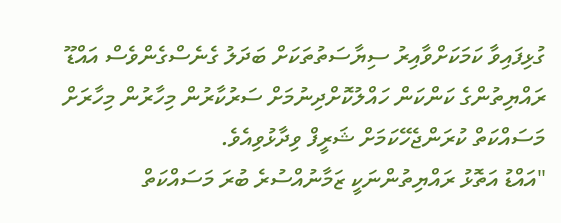ގުޅިފައިވާ ކަމަކަށްވާއިރު ސިޔާސަތުތަކަށް ބަދަލު ގެނެސްގެންވެސް އައްޑޫ ރައްޔިތުންގެ ކަންކަން ހައްލުކޮށްދިނުމަށް ސަރުކާރުން މިހާރުން މިހާރަށް މަސައްކަތް ކުރަންޖެހޭކަމަށް ޝަރީފް ވިދާޅުވިއެވެ.
"އައްޑު އަތޮޅު ރައްޔިތުންނަކީ ޒަމާނުއްސުރެ ބުރަ މަސައްކަތް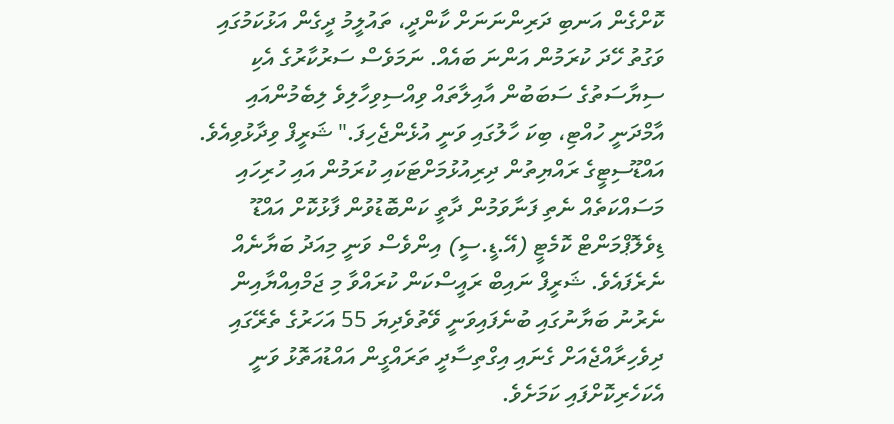ކޮށްގެން އަނބި ދަރިންނަނަށް ކާންދީ، ތައުލީމު ދީގެން އަޅުކަމުގައި ވަގުތު ހޭދަ ކުރަމުން އަންނަ ބައެއް. ނަމަވެސް ސަރުކާރުގެ އެކި ސިޔާސަތުގެ ސަބަބުން އާއިލާތައް ވިއްސިވިހާލިވެ ލިބެމުންއައި އާމްދަނީ ހުއްޓި، ބިކަ ހާލުގައި ވަނީ އުޅެންޖެހިފަ." ޝަރީފް ވިދާޅުވިއެވެ.
އައްޑޫސިޓީގެ ރައްޔިތުން ދިރިއުޅުމަށްޓަކައި ކުރަމުން އައި ހުރިހައި މަސައްކަތެއް ނެތި ފަނާވަމުން ދާތީ ކަންބޮޑުވުން ފާޅުކޮށް އައްޑޫ ޑިވެލޮޕްމަންޓް ކޮމެޓީ (އޭ.ޑީ.ސީ) އިންވެސް ވަނީ މިއަދު ބަޔާނެއް ނެރެފައެވެ. ޝަރީފް ނައިބް ރައީސްކަން ކުރައްވާ މި ޖަމްއިއްޔާއިން ނެރުނު ބަޔާނުގައި ބުނެފައިވަނީ ވޭތުވެދިޔަ 55 އަހަރުގެ ތެރޭގައި ދިވެހިރާއްޖެއަށް ގެނައި އިގްތިސާދީ ތަރައްގީން އައްޑުއަތޮޅު ވަނީ އެކަހެރިކޮށްފައި ކަމަށެވެ.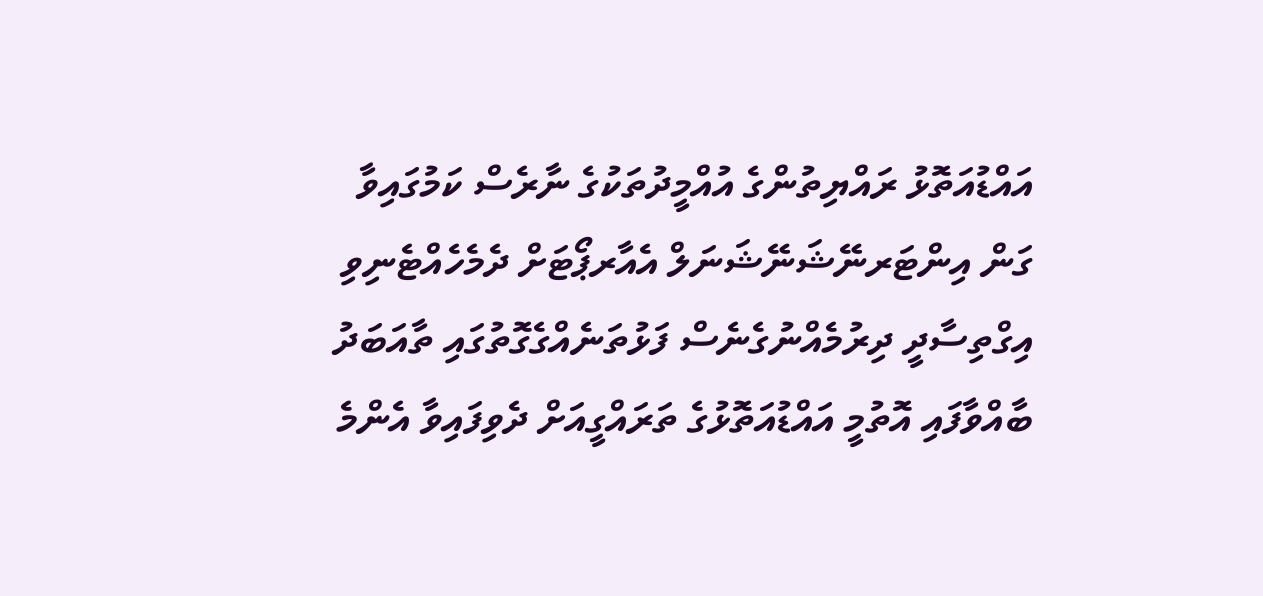އައްޑުއަތޮޅު ރައްޔިތުންގެ އުއްމީދުތަކުގެ ނާރެސް ކަމުގައިވާ ގަން އިންޓަރނޭޝަނޭޝަނަލް އެއާރޕޯޓަށް ދެމެހެއްޓެނިވި އިގްތިސާދީ ދިރުމެއްނުގެނެސް ފަޅުތަނެއްގެގޮތުގައި ތާއަބަދު ބާއްވާފައި އޮތުމީ އައްޑުއަތޮޅުގެ ތަރައްގީއަށް ދެވިފައިވާ އެންމެ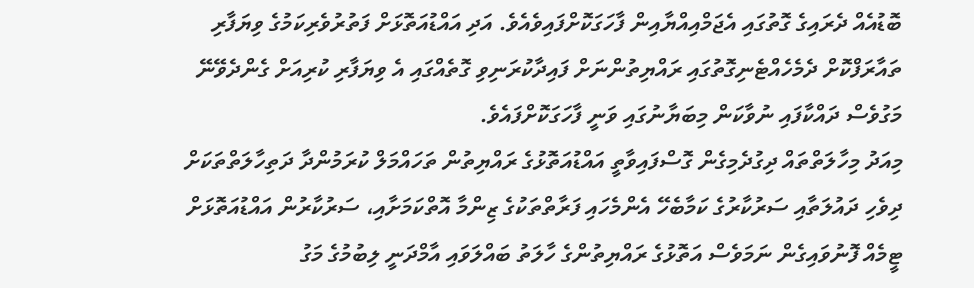ބޮޑުއެއް ދެރައިގެ ގޮތުގައި އެޖަމްއިއްޔާއިން ފާހަގަކޮށްފައިވެއެވެ. އަދި އައްޑުއަތޮޅަށް ފަތުރުވެރިކަމުގެ ވިޔަފާރި ތައާރަފްކޮށް ދެމެހެއްޓެނިގޮތުގައި ރައްޔިތުންނަށް ފައިދާކުރަނިވި ގޮތެއްގައި އެ ވިޔަފާރި ކުރިއަށް ގެންދެވޭނޭ މަގުވެސް ދައްކާފައި ނުވާކަން މިބަޔާނުގައި ވަނީ ފާހަގަކޮށްފައެވެ.
މިއަދު މިހާލަތްތައް ދިގުދެމިގެން ގޮސްފައިވާތީ އައްޑުއަތޮޅުގެ ރައްޔިތުން ތަހައްމަލް ކުރަމުންދާ ދަތިހާލަތްތަކަށް ދިވެހި ދައުލަތާއި ސަރުކާރުގެ ކަމާބެހޭ އެންމެހައި ފަރާތްތަކުގެ ޒިންމާ އޮތްކަމަށާއި، ސަރުކާރުން އައްޑުއަތޮޅަށް ޓީމެއް ފޮނުވައިގެން ނަމަވެސް އަތޮޅުގެ ރައްޔިތުންގެ ހާލަތު ބައްލަވައި އާމްދަނީ ލިބުމުގެ މަގު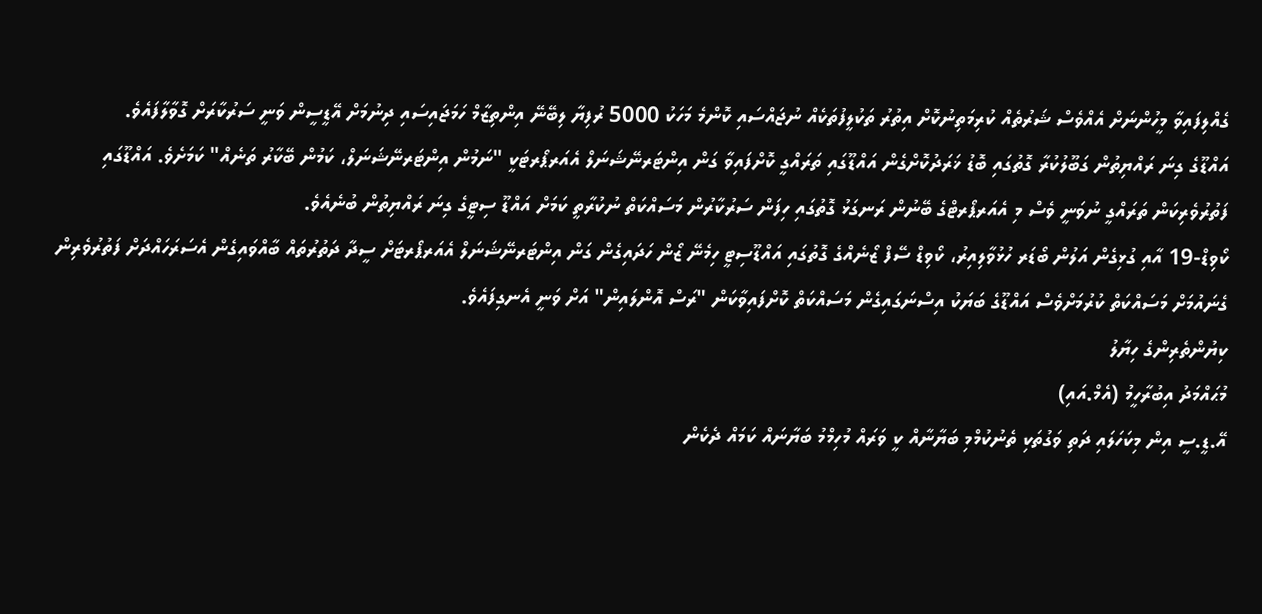ގެއްލިފައިވާ މީހުންނަށް އެއްވެސް ޝަރުތެއް ކުރިމަތިނުކޮށް އިތުރު ތަކުލީފުތަކެއް ނުޖައްސައި ކޮންމެ މަހަކު 5000 ރުފިޔާ ލިބޭނޭ އިންތިޒާމް ހަމަޖައިސައި ދިނުމަށް އޭޑީސީން ވަނީ ސަރުކާރަށް ގޮވާލާފައެވެ.
އައްޑޫގެ ގިނަ ރައްޔިތުން ގަބޫލުކުރާ ގޮތުގައި ބޮޑު ޚަރަދުކޮށްގެން އައްޑޫގައި ތަރައްގީ ކޮށްފައިވާ ގަން އިންޓަރނޭޝަނަލް އެއަރޕޯރޓަކީ "ނަމުން އިންޓަރނޭޝަނަލް، ކަމުން ބޭކާރު ތަނެއް" ކަމަށެވެ. އައްޑޫގައި ފަތުރުވެރިކަން ތަރައްގީ ނުވަނީ ވެސް މި އެއަރޕޯރޓްގެ ބޭނުން ރަނގަޅު ގޮތުގައި ހިފަން ސަރުކާރުން މަސައްކަތް ނުކުރާތީ ކަމަށް އައްޑޫ ސިޓީގެ ގިނަ ރައްޔިތުން ބުނެއެވެ.
ކޯވިޑް-19 އާއި ގުޅިގެން އަލުން ބޯޑަރ ހުޅުވާލިއިރު، ކޯވިޑް ސޭފް ޒޯނެއްގެ ގޮތުގައި އައްޑޫސިޓީ ހިމެނޭ ޒޯން ހަދައިގެން ގަން އިންޓަރނޭޝަނަލް އެއަރޕޯރޓަށް ސީދާ ދަތުރުތައް ބާއްވައިގެން އެސަރަހައްދަށް ފަތުރުވެރިން ގެނައުމަށް މަސައްކަތް ކުރުމަށްވެސް އައްޑޫގެ ބަޔަކު އިސްނަގައިގެން މަސައްކަތް ކޮށްފައިވާކަން "ރަސް އޮންލައިން" އަށް ވަނީ އެނގިފައެވެ.
ކިޔުންތެރިންގެ ހިޔާލު
މުޙައްމަދު އިބުރާހީމު (އެމް.އައި)
އޭ.ޑީ.ސީ އިން މިކަހަލައި ދަތި ވަގުތަކި ތެނުކުމްމި ބަޔާނާއް ކީ ވަރައް މުހިމްމު ބަޔާނައް ކަމައް ދެކެން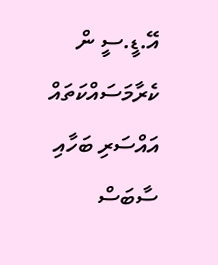އޭ.ޑީ.ސީ ން ކެރާމަސައްކަތައް އައްސަރި ބަހާއި ސާބަސް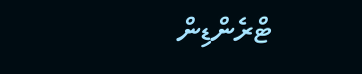ޓްރެންޑިން